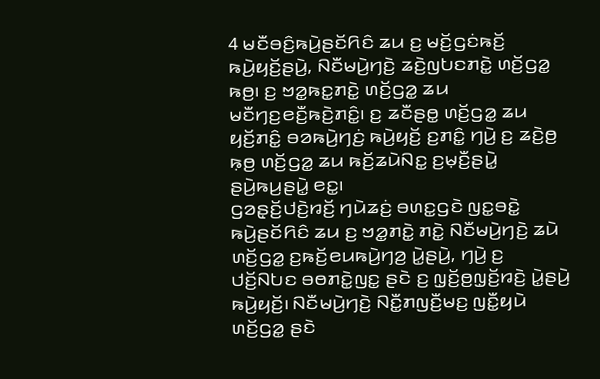4 ꤗꤢꤪꤋꤢꤨ꤬ꤒꤣꤧ꤬ꤔꤢꤩꤖꤢꤨ ꤘꤣ ꤢ꤬ ꤗꤢꤩ꤬ꤞꤢꤦꤒꤢꤩ꤬ ꤒꤣꤧ꤬ꤟꤢꤩ꤬ꤔꤣꤧ꤬, ꤡꤢꤪꤗꤣꤧ꤬ꤚꤢꤧ꤬ ꤘꤢꤧ꤬ꤜꤝꤢꤊꤢꤧ꤭ ꤛꤢꤩ꤬ꤞꤤ꤭ ꤒꤥ꤬꤯ ꤢ꤬ ꤠꤤ꤭ꤒꤢ꤭ꤊꤢꤧ꤭ ꤛꤢꤩ꤬ꤞꤤ꤭ ꤘꤣ ꤗꤢꤪꤚꤢ꤬ꤕꤢꤪ꤬ꤒꤢꤧ꤬ꤊꤢꤨ꤭꤯ ꤢ꤬ ꤘꤢꤪꤔꤥ꤭ ꤛꤢꤩ꤬ꤞꤤ꤭ ꤘꤣ ꤟꤢꤩ꤬ꤊꤢꤨ꤭ ꤋꤤꤒꤣꤧ꤬ꤚꤢꤦ꤬ ꤒꤣꤧ꤬ꤟꤢꤩ꤬ ꤢ꤬ꤊꤢꤨ꤭ ꤚꤣꤧ꤬ ꤢ꤬ ꤘꤢꤧ꤬ꤥ꤬ ꤒ꤫ꤥ꤬ ꤛꤢꤩ꤬ꤞꤤ꤭ ꤘꤣ ꤒꤢꤩ꤬ꤘꤣꤧꤡꤢ꤭ ꤢ꤬ꤗ꤫ꤢꤪ꤬ꤔꤣꤧ꤭ ꤔꤣꤧ꤬ꤒꤣ꤬ꤔꤣꤧ꤭ ꤕꤢ꤭꤯
ꤞꤤꤔ꤫ꤢꤩ꤬ꤓꤢꤧ꤬ꤙꤢꤩ꤬ ꤚꤣꤧꤘꤢꤦ꤬ ꤋꤛꤢ꤭ꤞꤢꤧ ꤜꤢ꤭ꤋꤢꤧ꤭ ꤒꤣꤧ꤬ꤔꤢꤩꤖꤢꤨ ꤘꤣ ꤢ꤬ ꤠꤤ꤭ꤊꤢꤧ꤭ ꤊꤢꤧ꤭ ꤡꤢꤪꤗꤣꤧ꤬ꤚꤢꤧ꤬ ꤘꤣꤧ ꤛꤢꤩ꤬ꤞꤤ꤭ ꤢ꤬ꤒꤢꤩ꤬ꤕꤣꤒꤣꤧ꤬ꤚꤤ꤬ ꤣꤧ꤭ꤔꤣꤧ꤬, ꤚꤣꤧ꤬ ꤢ꤬ ꤓꤢꤩ꤬ꤡꤝꤢ ꤋꤥꤊꤢꤧ꤭ꤜꤢ꤭ ꤔꤢꤧ ꤢ꤬ ꤜ꤫ꤢꤩ꤬ꤥ꤬ꤜ꤫ꤢꤩ꤬ꤙꤢꤧ꤬ ꤣꤧ꤭ꤔꤣꤧ꤬ ꤒꤣꤧ꤬ꤟꤢꤩ꤬꤯ ꤡꤢꤪꤗꤣꤧ꤬ꤚꤢꤧ꤬ ꤡꤢꤪ꤭ꤊꤜꤢꤪ꤬ꤗꤢ꤬ ꤜꤢꤪ꤭ꤟꤣꤧ ꤛꤢꤩ꤬ꤞꤤ꤭ ꤔꤢꤧ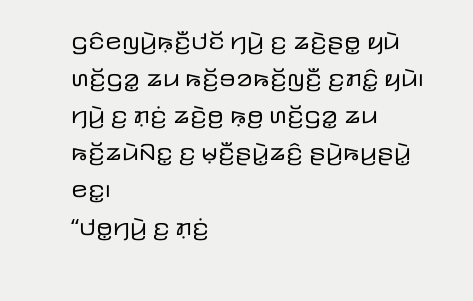ꤞꤢꤨꤕꤜꤣꤧ꤬ꤒ꤫ꤢꤪ꤬ꤓꤢꤩ ꤚꤣꤧ꤬ ꤢ꤬ ꤘꤢꤧ꤬ꤔꤥ꤭ ꤟꤣꤧ ꤛꤢꤩ꤬ꤞꤤ꤭ ꤘꤣ ꤒꤢꤩ꤬ꤋꤤꤒꤢꤩ꤬ꤜꤢꤪ꤬ ꤢ꤬ꤊꤢꤨ꤭ ꤟꤣꤧ꤯ ꤚꤣꤧ꤬ ꤢ꤬ ꤊ꤫ꤢꤦ꤬ ꤘꤢꤧ꤬ꤥ꤬ ꤒ꤫ꤥ꤬ ꤛꤢꤩ꤬ꤞꤤ꤭ ꤘꤣ ꤒꤢꤩ꤬ꤘꤣꤧꤡꤢ꤭ ꤢ꤬ ꤗ꤫ꤢꤪ꤬ꤔꤣꤧ꤭ꤘꤢꤨ꤬ ꤔꤣꤧ꤬ꤒꤣ꤬ꤔꤣꤧ꤭ ꤕꤢ꤭꤯
“ꤓꤥ꤭ꤚꤣꤧ꤬ ꤢ꤬ ꤊ꤫ꤢꤦ꤬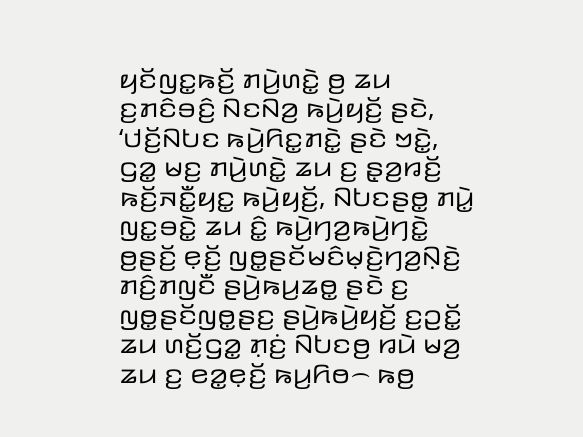ꤟꤢꤩꤜꤢ꤭ꤒꤢꤩ꤬ ꤊꤣꤧ꤬ꤛꤢꤧ꤭ ꤥ꤬ ꤘꤣ ꤢ꤬ꤊꤢꤨꤋꤢꤨ꤬ ꤡꤢꤡꤤ꤬ ꤒꤣꤧ꤬ꤟꤢꤩ꤬ ꤔꤢꤧ, ‘ꤓꤢꤩ꤬ꤡꤝꤢ ꤒꤣꤧ꤬ꤖꤢ꤭ꤊꤢꤧ꤭ ꤔꤢꤧ ꤠꤢꤧ꤭, ꤞꤤ꤭ ꤗꤢ꤬ ꤊꤣꤧ꤬ꤛꤢꤧ꤭ ꤘꤣ ꤢ꤬ ꤔ꤫ꤤ꤬ꤙꤢꤩ꤬ ꤒꤢꤩ꤬ꤏꤢꤪ꤭ꤟꤢ꤭ ꤒꤣꤧ꤬ꤟꤢꤩ꤬, ꤡꤝꤢꤔꤥ꤭ ꤊꤣꤧ꤭ ꤜꤢ꤭ꤋꤢꤧ꤭ ꤘꤣ ꤢꤨ꤭ ꤒꤣꤧ꤬ꤚꤤ꤬ꤒꤣꤧ꤬ꤚꤢꤧ꤭ ꤥ꤬ꤔꤢꤩ꤬ ꤕ꤫ꤢꤩ꤬ ꤜꤥ꤭ꤔꤢꤩꤗꤢꤨꤗ꤫ꤢꤧ꤬ꤚꤤ꤬ꤡ꤫ꤢꤧ꤬ ꤊꤢꤨ꤬ꤊꤜꤢꤪ ꤔꤣꤧ꤬ꤒꤣ꤬ꤘꤥ꤭ ꤔꤢꤧ ꤢ꤬ ꤜꤥ꤭ꤔꤢꤩꤜꤥ꤭ꤔꤢ꤬ ꤔꤣꤧ꤬ꤒꤣꤧ꤬ꤟꤢꤩ꤬ ꤢ꤬ꤑꤢꤩ꤭ ꤘꤣ ꤛꤢꤩ꤬ꤞꤤ꤭ ꤊ꤫ꤢꤦ꤬ ꤡꤝꤢꤥ꤬ ꤙꤣꤧ ꤗꤤ꤬ ꤘꤣ ꤢ꤬ ꤕꤤ꤭ꤕ꤫ꤢꤩ꤬ ꤒꤣ꤬ꤖꤥ꤮ ꤒꤥ꤬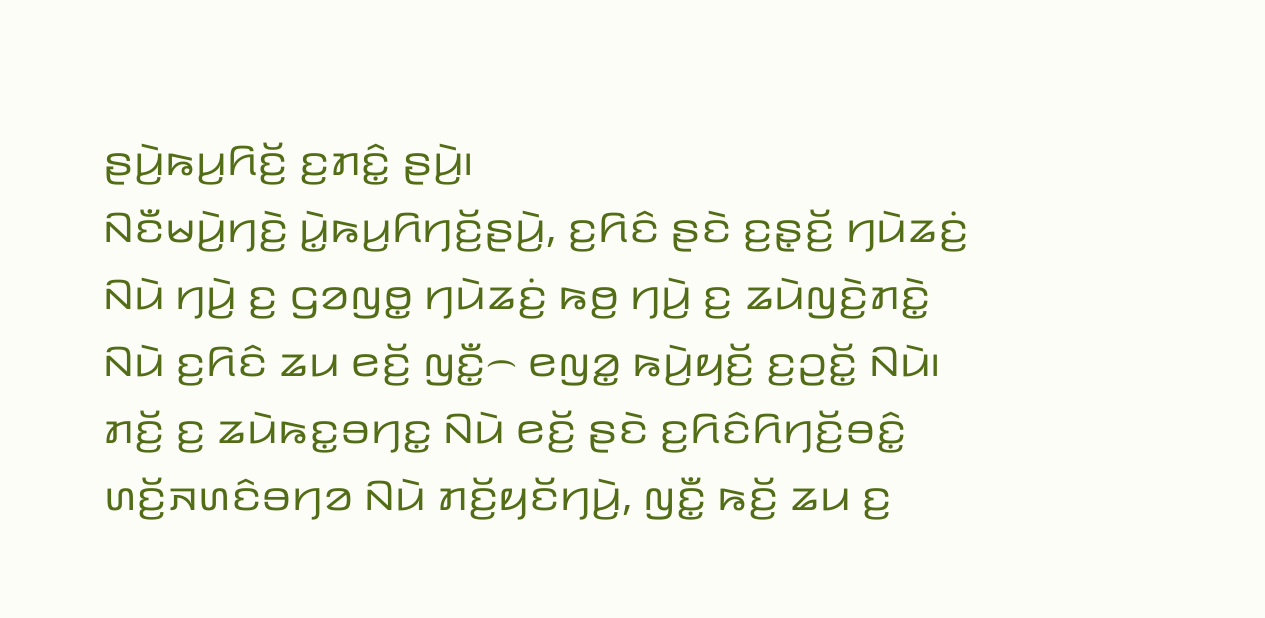ꤔꤣꤧ꤬ꤒꤣ꤬ꤖꤢꤩ꤬ ꤢ꤬ꤊꤢꤨ꤭ ꤔꤣꤧ꤬꤯
ꤡꤢꤪꤗꤣꤧ꤬ꤚꤢꤧ꤬ ꤣꤧ꤭ꤒꤣ꤬ꤖꤚꤢꤩ꤬ꤔꤣꤧ꤬, ꤢ꤬ꤖꤢꤨ ꤔꤢꤧ ꤢ꤬ꤔ꤫ꤢꤩ꤬ ꤚꤣꤧꤘꤢꤦ꤬ ꤡꤣꤧ ꤚꤣꤧ꤬ ꤢ꤬ ꤞꤤꤜꤥ꤭ ꤚꤣꤧꤘꤢꤦ꤬ ꤒꤥ꤬ ꤚꤣꤧ꤬ ꤢ꤬ ꤘꤣꤧꤜꤢꤧ꤬ꤊꤢꤧ꤭ ꤡꤣꤧ ꤢ꤬ꤖꤢꤨ ꤘꤣ ꤕꤢꤩ꤬ ꤜꤢꤪ꤭꤮ ꤕꤜꤤ꤭ ꤒꤣꤧ꤬ꤟꤢꤩ꤬ ꤢ꤬ꤑꤢꤩ꤭ ꤡꤣꤧ꤯ ꤊꤢꤩ꤬ ꤢ꤬ ꤘꤣꤧꤒꤢ꤭ꤋꤚꤢ꤭ ꤡꤣꤧ ꤕꤢꤩ꤬ ꤔꤢꤧ ꤢ꤬ꤖꤢꤨꤖꤚꤢꤩ꤬ꤋꤢꤨ꤭ ꤛꤢꤩ꤬ꤏꤛꤢꤨꤋꤚꤤ ꤡꤣꤧ ꤊꤢꤩ꤬ꤟꤢꤩꤚꤣꤧ꤬, ꤜꤢꤪ꤭ ꤒꤢꤩ꤬ ꤘꤣ ꤢ꤬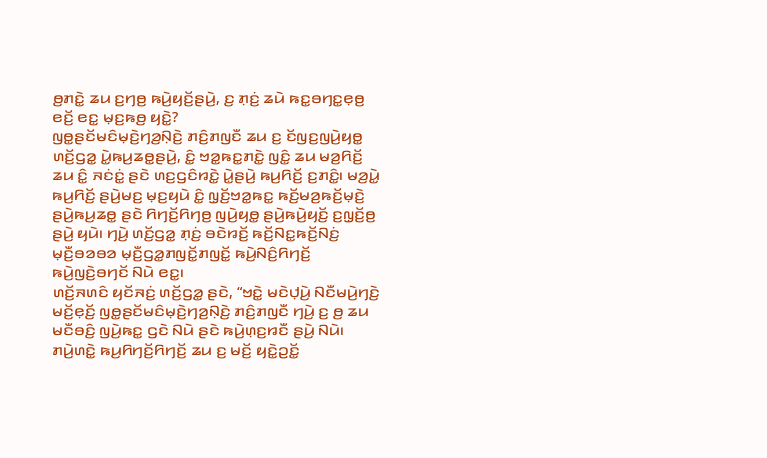ꤥ꤬ꤊꤢꤧ꤭ ꤘꤣ ꤢ꤬ꤚꤥ꤬ ꤒꤣꤧ꤬ꤟꤢꤩ꤬ꤔꤣꤧ꤬, ꤢ꤬ ꤊ꤫ꤢꤦ꤬ ꤘꤣꤧ ꤒꤢ꤭ꤋꤚꤢ꤭ꤕ꤫ꤥ꤬ ꤕꤢꤩ꤬ ꤕꤢ꤭ ꤗ꤫ꤢ꤬ꤒꤥ꤬ ꤟꤢꤧ꤭?
ꤜꤥ꤭ꤔꤢꤩꤗꤢꤨꤗ꤫ꤢꤧ꤬ꤚꤤ꤬ꤡ꤫ꤢꤧ꤬ ꤊꤢꤨ꤬ꤊꤜꤢꤪ ꤘꤣ ꤢ꤬ ꤢꤩꤜꤢ꤬ꤜꤣꤧ꤬ꤟꤥ꤭ ꤛꤢꤩ꤬ꤞꤤ꤭ ꤣꤧ꤭ꤒꤣ꤬ꤘꤥ꤭ꤔꤣꤧ꤬, ꤢꤨ꤭ ꤠꤤ꤭ꤒꤢ꤭ꤊꤢꤧ꤭ ꤜꤢꤨ꤭ ꤘꤣ ꤗꤤ꤬ꤖꤢꤩ꤬ ꤘꤣ ꤢꤨ꤭ ꤏꤢꤦꤢꤦ꤭ ꤔꤢꤧ ꤛꤢ꤬ꤞꤢꤨꤙꤢꤧ꤭ ꤣꤧ꤭ꤔꤣꤧ꤬ ꤒꤣ꤬ꤖꤢꤩ꤬ ꤢ꤬ꤊꤢꤨ꤭꤯ ꤗꤤ꤬ꤣꤧ꤭ ꤒꤣ꤬ꤖꤢꤩ꤬ ꤔꤣꤧ꤬ꤗꤢ꤬ ꤗ꤫ꤢ꤬ꤟꤣꤧ ꤢꤨ꤭ ꤜ꤫ꤢꤩ꤬ꤠꤤ꤭ꤒꤢ꤭ ꤒꤢꤩ꤬ꤗꤤ꤬ꤒꤢꤩ꤬ꤗ꤫ꤢꤧ꤬ ꤔꤣꤧ꤬ꤒꤣ꤬ꤘꤥ꤭ ꤔꤢꤧ ꤖꤚꤢꤩ꤬ꤖꤚꤥ꤬ ꤜꤣꤧ꤬ꤟꤥ꤭ ꤔꤣꤧ꤬ꤒꤣꤧ꤬ꤟꤢꤩ꤬ ꤢ꤬ꤜ꤫ꤢꤩ꤬ꤥ꤬ ꤔꤣꤧ꤬ ꤟꤣꤧ꤯ ꤚꤣꤧ꤬ ꤛꤢꤩ꤬ꤞꤤ꤭ ꤊ꤫ꤢꤦ꤬ ꤋꤢꤧꤙꤢꤩ꤬ ꤒꤢꤩ꤬ꤡꤢ꤭ꤒꤢꤩ꤬ꤡꤢꤦ꤬ ꤗ꤫ꤢꤪ꤬ꤋꤤꤋꤤ ꤗ꤫ꤢꤪ꤬ꤞꤤ꤭ꤊꤜꤢꤩ꤭ꤊꤜꤢꤩ꤭ ꤒꤣꤧ꤬ꤡꤢꤨ꤬ꤖꤚꤢꤩ꤬ ꤒꤣꤧ꤬ꤜꤢꤧ꤬ꤋꤚꤢꤩ ꤡꤣꤧ ꤕꤢ꤭꤯
ꤛꤢꤩ꤬ꤏꤛꤢꤨ ꤟꤢꤩꤏꤢꤦ꤬ ꤛꤢꤩ꤬ꤞꤤ꤭ ꤔꤢꤧ, “ꤠꤢꤧ꤭ ꤗꤢꤧꤓ꤫ꤣꤧ꤬ ꤡꤢꤪꤗꤣꤧ꤬ꤚꤢꤧ꤬ ꤗꤢꤩ꤬ꤕ꤫ꤢꤩ꤬ ꤜꤥ꤭ꤔꤢꤩꤗꤢꤨꤗ꤫ꤢꤧ꤬ꤚꤤ꤬ꤡ꤫ꤢꤧ꤬ ꤊꤢꤨ꤬ꤊꤜꤢꤪ ꤚꤣꤧ꤬ ꤢ꤬ ꤥ꤬ ꤘꤣ ꤗꤢꤪꤋꤢꤨ꤬ ꤜꤣꤧ꤬ꤒꤢ꤭ ꤞꤢꤧ ꤡꤣꤧ ꤔꤢꤧ ꤒꤣꤧ꤬ꤛ꤫ꤢ꤬ꤙꤢꤪ ꤔꤣꤧ꤬ ꤡꤣꤧ꤯
ꤊꤣꤧ꤬ꤛꤢꤧ꤭ ꤒꤣ꤬ꤖꤚꤢꤩ꤬ꤖꤚꤢꤩ꤬ ꤘꤣ ꤢ꤬ ꤗꤢꤩ꤬ ꤟꤢꤧ꤭ꤑꤢꤩ꤭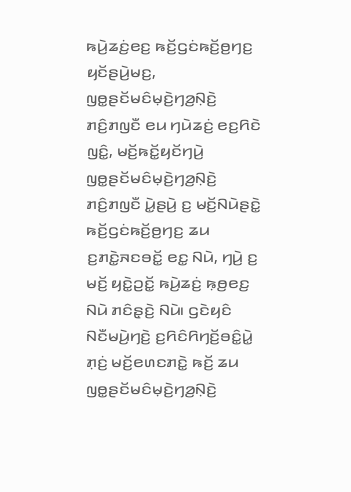ꤒꤣꤧ꤬ꤘꤢꤦ꤬ꤕꤢ꤬ ꤒꤢꤩ꤬ꤞꤢꤦꤒꤢꤩ꤬ꤥ꤬ꤚꤢ꤬ ꤟꤢꤩꤔꤣꤧ꤬ꤗꤢ꤬, ꤜꤥ꤭ꤔꤢꤩꤗꤢꤨꤗ꤫ꤢꤧ꤬ꤚꤤ꤬ꤡ꤫ꤢꤧ꤬ ꤊꤢꤨ꤬ꤊꤜꤢꤪ ꤕꤣ ꤚꤣꤧꤘꤢꤦ꤬ ꤕꤢ꤬ꤖꤢꤧ ꤜꤢꤨ꤭, ꤗꤢꤩ꤬ꤒꤢꤩ꤭ꤟꤢꤩꤚꤣꤧ꤬ ꤜꤥ꤭ꤔꤢꤩꤗꤢꤨꤗ꤫ꤢꤧ꤬ꤚꤤ꤬ꤡ꤫ꤢꤧ꤬ ꤊꤢꤨ꤬ꤊꤜꤢꤪ ꤣꤧ꤭ꤔꤣꤧ꤬ ꤢ꤬ ꤗꤢꤩ꤬ꤡꤣꤧꤔꤢꤧ꤭ ꤒꤢꤩ꤬ꤞꤢꤦꤒꤢꤩ꤬ꤥ꤬ꤚꤢ꤬ ꤘꤣ ꤢ꤬ꤊꤢꤧ꤭ꤏꤢꤋꤢꤩ꤭ ꤕꤢ꤭ ꤡꤣꤧ, ꤚꤣꤧ꤬ ꤢ꤬ ꤗꤢꤩ꤬ ꤟꤢꤧ꤭ꤑꤢꤩ꤭ ꤒꤣꤧ꤬ꤘꤢꤦ꤬ ꤒ꤫ꤥ꤬ꤕꤢ꤬ ꤡꤣꤧ ꤊꤢꤨꤔ꤫ꤢꤧ꤬ ꤡꤣꤧ꤯ ꤞꤢꤧꤟꤢꤨ ꤡꤢꤪꤗꤣꤧ꤬ꤚꤢꤧ꤬ ꤢ꤬ꤖꤢꤨꤖꤚꤢꤩ꤬ꤋꤢꤨ꤭ꤣꤧ꤭ ꤊ꤫ꤢꤦ꤬ ꤗꤢꤩ꤬ꤕꤛꤢꤊꤢꤧ꤭ ꤒꤢꤩ꤬ ꤘꤣ ꤜꤥ꤭ꤔꤢꤩꤗꤢꤨꤗ꤫ꤢꤧ꤬ꤚꤤ꤬ꤡ꤫ꤢꤧ꤬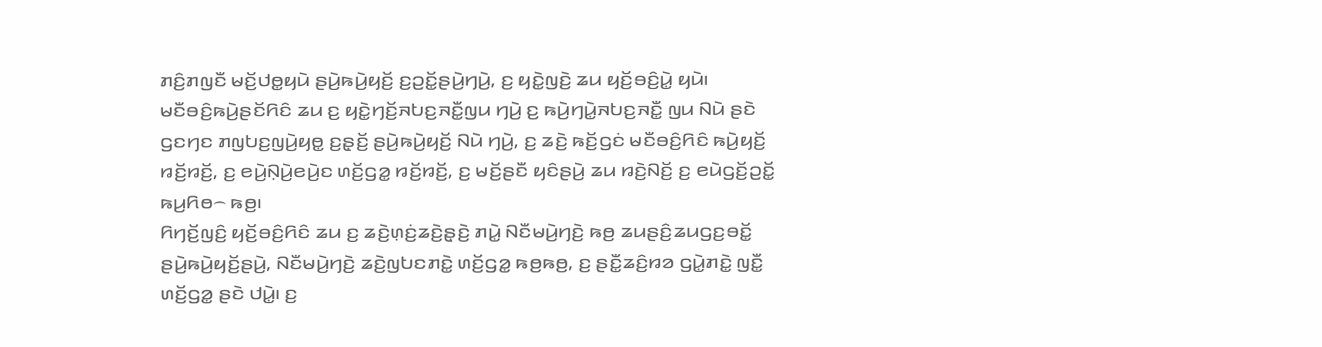ꤊꤢꤨ꤬ꤊꤜꤢꤪ ꤗꤢꤩ꤬ꤓꤥ꤭ꤟꤣꤧ ꤔꤣꤧ꤬ꤒꤣꤧ꤬ꤟꤢꤩ꤬ ꤢ꤬ꤑꤢꤩ꤭ꤔꤣꤧ꤬ꤚꤣꤧ꤬, ꤢ꤬ ꤟꤢꤧ꤭ꤜꤢꤧ꤬ ꤘꤣ ꤟꤢꤩ꤬ꤋꤢꤨ꤬ꤣꤧ꤭ ꤟꤣꤧ꤯
ꤗꤢꤪꤋꤢꤨ꤬ꤒꤣꤧ꤬ꤔꤢꤩꤖꤢꤨ ꤘꤣ ꤢ꤬ ꤟꤢꤧ꤭ꤚꤢꤩ꤬ꤏꤝꤢ꤬ꤏꤢꤪ꤭ꤜꤣ ꤚꤣꤧ꤬ ꤢ꤬ ꤒꤣꤧ꤬ꤚꤣꤧ꤭ꤏꤝꤢ꤬ꤏꤢꤪ꤭ ꤜꤣ ꤡꤣꤧ ꤔꤢꤧ ꤞꤢꤚꤢ ꤊꤜꤝꤢ꤬ꤜꤣꤧ꤬ꤟꤥ꤭ ꤢ꤬ꤔ꤫ꤢꤩ꤬ ꤔꤣꤧ꤬ꤒꤣꤧ꤬ꤟꤢꤩ꤬ ꤡꤣꤧ ꤚꤣꤧ꤬, ꤢ꤬ ꤘꤢꤧ꤬ ꤒꤢꤩ꤬ꤞꤢꤦ ꤗꤢꤪꤋꤢꤨ꤬ꤖꤢꤨ ꤒꤣꤧ꤬ꤟꤢꤩ꤬ ꤙꤢꤩ꤬ꤙꤢꤩ꤬, ꤢ꤬ ꤕꤣꤧ꤬ꤡ꤫ꤣꤧ꤬ꤕꤣꤧ꤬ꤢ ꤛꤢꤩ꤬ꤞꤤ꤭ ꤙꤢꤩ꤬ꤙꤢꤩ꤬, ꤢ꤬ ꤗꤢꤩ꤬ꤔꤢꤪ ꤟꤢꤨꤔꤣꤧ꤬ ꤘꤣ ꤙꤢꤧ꤬ꤡꤢꤩ꤬ ꤢ꤬ ꤕꤣꤧꤞꤢꤩ꤬ꤑꤢꤩ꤭ ꤒꤣ꤬ꤖꤥ꤮ ꤒꤥ꤬꤯
ꤖꤚꤢꤩ꤬ꤜꤢꤨ꤬ ꤟꤢꤩ꤬ꤋꤢꤨ꤬ꤖꤢꤨ ꤘꤣ ꤢ꤬ ꤘꤢꤧ꤬ꤛ꤫ꤢꤦ꤬ꤘꤢꤧ꤬ꤔ꤫ꤢꤧ꤬ ꤊꤣꤧ꤭ ꤡꤢꤪꤗꤣꤧ꤬ꤚꤢꤧ꤬ ꤒꤥ꤬ ꤘꤣꤔꤢꤨ꤬ꤘꤣꤞꤢ꤬ꤋꤢꤩ꤭ ꤔꤣꤧ꤬ꤒꤣꤧ꤬ꤟꤢꤩ꤬ꤔꤣꤧ꤬, ꤡꤢꤪꤗꤣꤧ꤬ꤚꤢꤧ꤬ ꤘꤢꤧ꤬ꤜꤝꤢꤊꤢꤧ꤭ ꤛꤢꤩ꤬ꤞꤤ꤭ ꤒꤥ꤬ꤒꤥ꤬, ꤢ꤬ ꤔꤢꤪ꤭ꤘꤢꤨ꤬ꤙꤤ ꤞꤣꤧ꤭ꤊꤢꤧ꤭ ꤜꤢꤪ꤭ ꤛꤢꤩ꤬ꤞꤤ꤭ ꤔꤢꤧ ꤓꤣꤧ꤭꤯ ꤢ꤬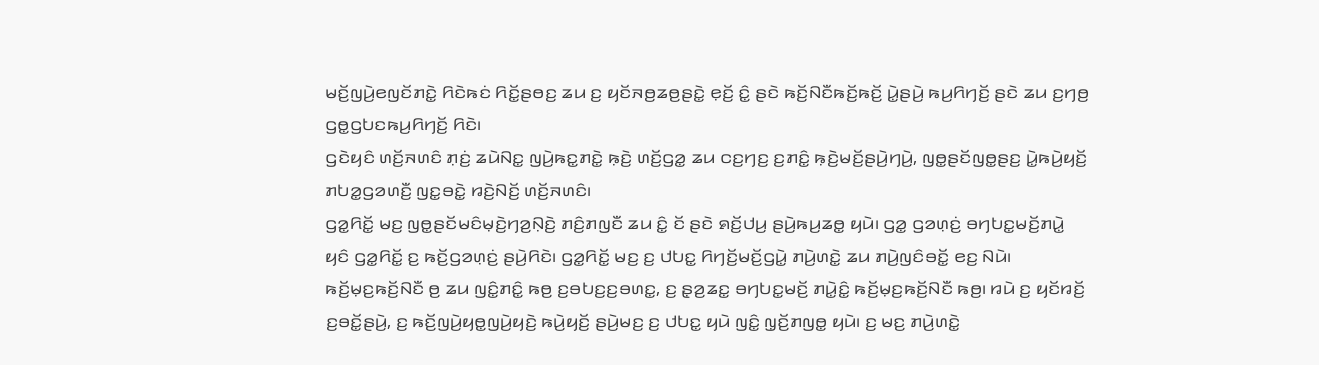ꤗꤢꤩ꤬ꤜꤣꤧ꤬ꤕꤜꤢꤩꤊꤢꤧ꤭ ꤖꤢꤧꤒꤢꤦ ꤖꤢꤩ꤭ꤔꤥꤢ꤬ ꤘꤣ ꤢ꤬ ꤟꤢꤩꤏꤥ꤬ꤘꤥ꤬ꤔꤢꤧ꤭ ꤕ꤫ꤢꤩ꤬ ꤢꤨ꤭ ꤔꤢꤧ ꤒꤢꤩ꤬ꤡꤢꤪꤒꤢꤩ꤬ꤒꤢꤩ꤬ ꤣꤧ꤭ꤔꤣꤧ꤬ ꤒꤣ꤬ꤖꤚꤢꤩ꤬ ꤔꤢꤧ ꤘꤣ ꤢ꤬ꤚꤥ꤬ ꤞꤥ꤭ꤞꤝꤢꤒꤣ꤬ꤖꤚꤢꤩ꤬ ꤖꤢꤧ꤯
ꤞꤢꤧꤟꤢꤨ ꤛꤢꤩ꤬ꤏꤛꤢꤨ ꤊ꤫ꤢꤦ꤬ ꤘꤣꤧꤡꤢ꤭ ꤜꤣꤧ꤬ꤒꤢ꤭ꤊꤢꤧ꤭ ꤒ꤫ꤢꤧ꤬ ꤛꤢꤩ꤬ꤞꤤ꤭ ꤘꤣ ꤍꤢ꤬ꤚꤢ꤬ ꤢ꤬ꤊꤢꤨ꤭ ꤒ꤫ꤢꤧ꤬ꤗꤢꤩ꤬ꤔꤣꤧ꤬ꤚꤣꤧ꤬, ꤜꤥ꤭ꤔꤢꤩꤜꤥ꤭ꤔꤢ꤬ ꤣꤧ꤭ꤒꤣꤧ꤬ꤟꤢꤩ꤬ ꤊꤝꤤ꤭ꤞꤤꤛꤢꤪ꤬ ꤜꤢ꤭ꤋꤢꤧ꤭ ꤙꤢꤧ꤬ꤡꤢꤩ꤬ ꤛꤢꤩ꤬ꤏꤛꤢꤨ꤯
ꤞꤤ꤭ꤖꤢꤩ꤭ ꤗꤢ꤬ ꤜꤥ꤭ꤔꤢꤩꤗꤢꤨꤗ꤫ꤢꤧ꤬ꤚꤤ꤬ꤡ꤫ꤢꤧ꤬ ꤊꤢꤨ꤬ꤊꤜꤢꤪ ꤘꤣ ꤢꤨ꤭ ꤢꤩ ꤔꤢꤧ ꤎꤢꤩ꤬ꤓꤣ꤬ ꤔꤣꤧ꤬ꤒꤣ꤬ꤘꤥ꤭ ꤟꤣꤧ꤯ ꤞꤤ꤭ ꤞꤤꤛ꤫ꤢꤦ꤬ ꤋꤚꤝꤢ꤭ꤗꤢꤩ꤬ꤊꤣꤧ꤭ ꤟꤢꤨ ꤞꤤ꤭ꤖꤢꤩ꤭ ꤢ꤬ ꤒꤢꤩ꤬ꤞꤤꤛ꤫ꤢꤦ꤬ ꤔꤣꤧ꤬ꤖꤢꤧ꤯ ꤞꤤ꤭ꤖꤢꤩ꤭ ꤗꤢ꤬ ꤢ꤬ ꤓꤝꤢ꤭ ꤖꤚꤢꤩ꤬ꤗꤢꤩ꤬ꤞꤣꤧ꤭ ꤊꤣꤧ꤬ꤛꤢꤧ꤭ ꤘꤣ ꤊꤣꤧ꤬ꤜꤢꤨꤋꤢꤩ꤭ ꤕꤢ꤬ ꤡꤣꤧ꤯ ꤒꤢꤩ꤬ꤗ꤫ꤢ꤬ꤒꤢꤩ꤬ꤡꤢꤪ ꤥ꤬ ꤘꤣ ꤜꤢꤨ꤭ꤊꤢꤨ꤭ ꤒꤥ꤬ ꤢ꤬ꤋꤝꤢ꤬ꤢ꤬ꤋꤛꤢ꤭, ꤢ꤬ ꤔ꤫ꤤ꤬ꤘꤢ꤭ ꤋꤚꤝꤢ꤭ꤗꤢꤩ꤬ ꤊꤣꤧ꤭ꤢꤨ꤭ ꤒꤢꤩ꤬ꤗ꤫ꤢ꤬ꤒꤢꤩ꤬ꤡꤢꤪ ꤒꤥ꤬꤯ ꤙꤣꤧ ꤢ꤬ ꤟꤢꤩꤙꤢꤩ꤬ ꤢ꤬ꤋꤢꤩ꤭ꤔꤣꤧ꤬, ꤢ꤬ ꤒꤢꤩ꤬ꤜꤣꤧ꤬ꤟꤥ꤭ꤜꤣꤧ꤬ꤟꤢꤧ꤬ ꤒꤣꤧ꤬ꤟꤢꤩ꤬ ꤔꤣꤧ꤬ꤗꤢ꤬ ꤢ꤬ ꤓꤝꤢ꤭ ꤟꤣꤧ ꤜꤢꤨ꤭ ꤜ꤫ꤢꤩ꤬ꤊꤜꤥ꤭ ꤟꤣꤧ꤯ ꤢ꤬ ꤗꤢ꤬ ꤊꤣꤧ꤬ꤛꤢꤧ꤭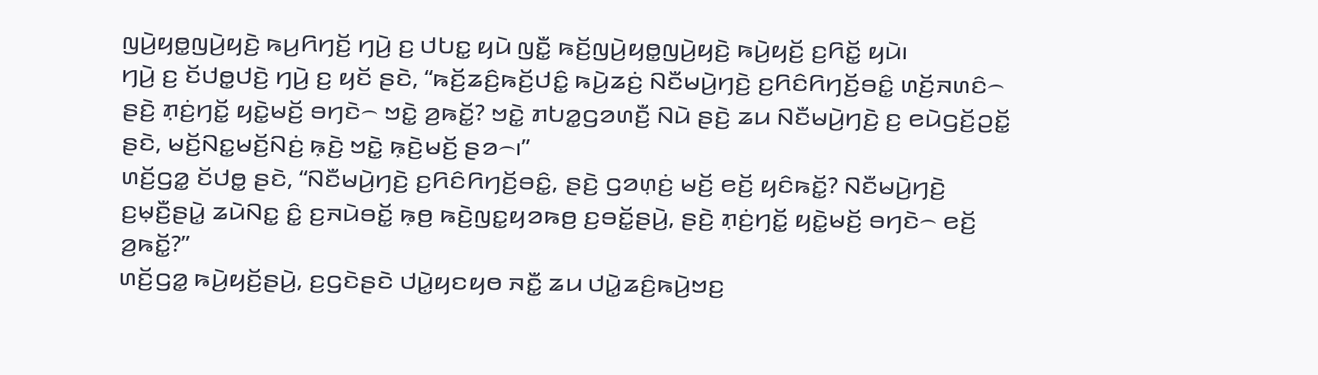ꤜꤣꤧ꤬ꤟꤥ꤭ꤜꤣꤧ꤬ꤟꤢꤧ꤬ ꤒꤣ꤬ꤖꤚꤢꤩ꤬ ꤚꤣꤧ꤬ ꤢ꤬ ꤓꤝꤢ꤭ ꤟꤣꤧ ꤜꤢꤪ꤭ ꤒꤢꤩ꤬ꤜꤣꤧ꤬ꤟꤥ꤭ꤜꤣꤧ꤬ꤟꤢꤧ꤬ ꤒꤣꤧ꤬ꤟꤢꤩ꤬ ꤢ꤬ꤖꤢꤩ꤭ ꤟꤣꤧ꤯
ꤚꤣꤧ꤬ ꤢ꤬ ꤢꤩꤓꤥ꤭ꤓꤢꤧ꤬ ꤚꤣꤧ꤬ ꤢ꤬ ꤟꤢꤩ ꤔꤢꤧ, “ꤒꤢꤩ꤬ꤘꤢꤨ꤬ꤒꤢꤩ꤬ꤓꤢꤨ꤭ ꤒꤣꤧ꤬ꤘꤢꤦ꤬ ꤡꤢꤪꤗꤣꤧ꤬ꤚꤢꤧ꤬ ꤢ꤬ꤖꤢꤨꤖꤚꤢꤩ꤬ꤋꤢꤨ꤭ ꤛꤢꤩ꤬ꤏꤛꤢꤨ꤮ ꤔꤢꤧ꤬ ꤊ꤫ꤢꤦ꤬ꤚꤢꤩ꤭ ꤟꤢꤧ꤭ꤗꤢꤩ꤬ ꤋꤚꤢꤧ꤮ ꤠꤢꤧ꤭ ꤤ꤬ꤒꤢꤩ꤭? ꤠꤢꤧ꤭ ꤊꤝꤤ꤭ꤞꤤꤛꤢꤪ꤬ ꤡꤣꤧ ꤔꤢꤧ꤬ ꤘꤣ ꤡꤢꤪꤗꤣꤧ꤬ꤚꤢꤧ꤬ ꤢ꤬ ꤕꤣꤧꤞꤢꤩ꤬ꤑꤢꤩ꤭ ꤔꤢꤧ, ꤗꤢꤩ꤬ꤡꤢ꤭ꤗꤢꤩ꤬ꤡꤢꤦ꤬ ꤒ꤫ꤢꤧ꤬ ꤠꤢꤧ꤭ ꤒ꤫ꤢꤧ꤬ꤗꤢꤩ꤬ ꤔꤤ꤮꤯”
ꤛꤢꤩ꤬ꤞꤤ꤭ ꤢꤩꤓꤥ꤭ ꤔꤢꤧ, “ꤡꤢꤪꤗꤣꤧ꤬ꤚꤢꤧ꤬ ꤢ꤬ꤖꤢꤨꤖꤚꤢꤩ꤬ꤋꤢꤨ꤭, ꤔꤢꤧ꤬ ꤞꤤꤛ꤫ꤢꤦ꤬ ꤗꤢꤩ꤬ ꤕꤢꤩ꤬ ꤟꤢꤨꤒꤢꤩ꤭? ꤡꤢꤪꤗꤣꤧ꤬ꤚꤢꤧ꤬ ꤢ꤬ꤗ꤫ꤢꤪ꤬ꤔꤣꤧ꤭ ꤘꤣꤧꤡꤢ꤭ ꤢꤨ꤭ ꤢ꤬ꤏꤣꤧꤋꤢꤩ꤭ ꤒ꤫ꤥ꤬ ꤒꤢꤧ꤬ꤜꤢ꤭ꤟꤤꤒꤥ꤬ ꤢ꤬ꤋꤢꤩ꤭ꤔꤣꤧ꤬, ꤔꤢꤧ꤬ ꤊ꤫ꤢꤦ꤬ꤚꤢꤩ꤭ ꤟꤢꤧ꤭ꤗꤢꤩ꤬ ꤋꤚꤢꤧ꤮ ꤕꤢꤩ꤬ ꤤ꤬ꤒꤢꤩ꤭?”
ꤛꤢꤩ꤬ꤞꤤ꤭ ꤒꤣꤧ꤬ꤟꤢꤩ꤬ꤔꤣꤧ꤬, ꤢ꤬ꤞꤢꤧꤔꤢꤧ ꤓꤣꤧ꤭ꤟꤢꤟꤥ ꤏꤢꤪ꤭ ꤘꤣ ꤓꤣꤧ꤭ꤘꤢꤨ꤬ꤒꤣꤧ꤬ꤠꤢ꤬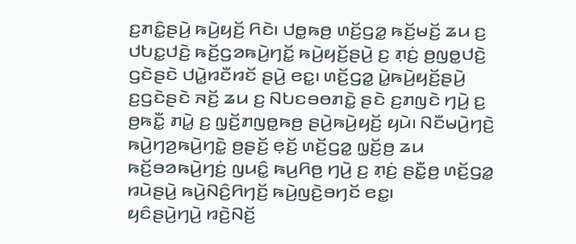ꤢ꤬ꤊꤢꤨ꤭ꤔꤣꤧ꤬ ꤒꤣꤧ꤬ꤟꤢꤩ꤬ ꤖꤢꤧ꤯ ꤓꤥ꤭ꤒꤥ꤬ ꤛꤢꤩ꤬ꤞꤤ꤭ ꤒꤢꤩ꤬ꤗꤢꤩ꤬ ꤘꤣ ꤢ꤬ ꤓꤝꤢ꤭ꤓꤢꤧ꤬ ꤒꤢꤩ꤬ꤞꤤꤒꤣꤧ꤬ꤚꤢꤩ꤭ ꤒꤣꤧ꤬ꤟꤢꤩ꤬ꤔꤣꤧ꤬ ꤢ꤬ ꤊ꤫ꤢꤦ꤬ ꤥ꤬ꤜꤥ꤭ꤓꤢꤧ꤬ ꤞꤢꤧꤔꤢꤧ ꤓꤣꤧ꤭ꤙꤢꤪꤙꤢꤩ ꤔꤣꤧ꤬ ꤕꤢ꤭꤯ ꤛꤢꤩ꤬ꤞꤤ꤭ ꤣꤧ꤭ꤒꤣꤧ꤬ꤟꤢꤩ꤬ꤔꤣꤧ꤬ ꤢ꤬ꤞꤢꤧꤔꤢꤧ ꤏꤢꤩ꤬ ꤘꤣ ꤢ꤬ ꤡꤝꤢꤋꤥꤊꤢꤧ꤭ ꤔꤢꤧ ꤢ꤬ꤊꤜꤢꤧ ꤚꤣꤧ꤬ ꤢ꤬ ꤥ꤬ꤒꤢꤪ꤭ ꤊꤣꤧ꤭ ꤢ꤬ ꤜ꤫ꤢꤩ꤬ꤊꤜꤥ꤭ꤒꤥ꤬ ꤔꤣꤧ꤬ꤒꤣꤧ꤬ꤟꤢꤩ꤬ ꤟꤣꤧ꤯ ꤡꤢꤪꤗꤣꤧ꤬ꤚꤢꤧ꤬ ꤒꤣꤧ꤬ꤚꤤ꤬ꤒꤣꤧ꤬ꤚꤢꤧ꤭ ꤥ꤬ꤔꤢꤩ꤬ ꤕ꤫ꤢꤩ꤬ ꤛꤢꤩ꤬ꤞꤤ꤭ ꤜ꤫ꤢꤩ꤬ꤥ꤬ ꤘꤣ ꤒꤢꤩ꤬ꤋꤤꤒꤣꤧ꤬ꤚꤢꤦ꤬ ꤜꤣꤢꤨ꤭ ꤒꤣ꤬ꤖꤥ꤬ ꤚꤣꤧ꤬ ꤢ꤬ ꤊ꤫ꤢꤦ꤬ ꤔꤢꤪ꤭ꤥ꤬ ꤛꤢꤩ꤬ꤞꤤ꤭ ꤙꤣꤧꤔꤣꤧ꤬ ꤒꤣꤧ꤬ꤡꤢꤨ꤬ꤖꤚꤢꤩ꤬ ꤒꤣꤧ꤬ꤜꤢꤧ꤬ꤋꤚꤢꤩ ꤕꤢ꤭꤯
ꤟꤢꤨꤔꤣꤧ꤬ꤚꤣꤧ꤬ ꤙꤢꤧ꤬ꤡꤢꤩ꤬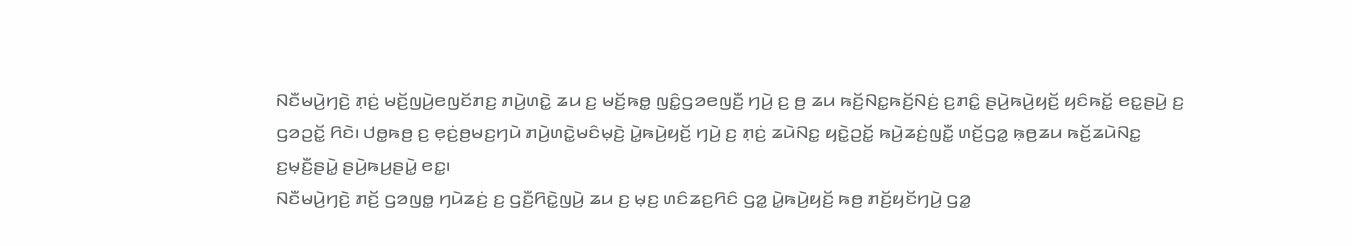ꤡꤢꤪꤗꤣꤧ꤬ꤚꤢꤧ꤬ ꤊ꤫ꤢꤦ꤬ ꤗꤢꤩ꤬ꤜꤣꤧ꤬ꤕꤜꤢꤩꤊꤢ꤬ ꤊꤣꤧ꤬ꤛꤢꤧ꤭ ꤘꤣ ꤢ꤬ ꤗꤢꤩ꤬ꤒꤥ꤭ ꤜꤢꤨ꤭ꤞꤤꤕꤜꤢꤪ꤬ ꤚꤣꤧ꤬ ꤢ꤬ ꤥ꤬ ꤘꤣ ꤒꤢꤩ꤬ꤡꤢ꤭ꤒꤢꤩ꤬ꤡꤢꤦ꤬ ꤢ꤬ꤊꤢꤨ꤭ ꤔꤣꤧ꤬ꤒꤣꤧ꤬ꤟꤢꤩ꤬ ꤟꤢꤨꤒꤢꤩ꤭ ꤕꤢ꤭ꤔꤣꤧ꤬ ꤢ꤬ ꤞꤤꤑꤢꤩ꤭ ꤖꤢꤧ꤯ ꤓꤥ꤭ꤒꤥ꤬ ꤢ꤬ ꤕ꤫ꤢꤦ꤬ꤥ꤬ꤗꤢ꤬ꤚꤣꤧ ꤊꤣꤧ꤬ꤛꤢꤧ꤭ꤗꤢꤨꤗ꤫ꤢꤧ꤬ ꤣꤧ꤭ꤒꤣꤧ꤬ꤟꤢꤩ꤬ ꤚꤣꤧ꤬ ꤢ꤬ ꤊ꤫ꤢꤦ꤬ ꤘꤣꤧꤡꤢ꤭ ꤟꤢꤧ꤭ꤑꤢꤩ꤭ ꤒꤣꤧ꤬ꤘꤢꤦ꤬ꤜꤢꤪ꤭ ꤛꤢꤩ꤬ꤞꤤ꤭ ꤒ꤫ꤥ꤬ꤘꤣ ꤒꤢꤩ꤬ꤘꤣꤧꤡꤢ꤭ ꤢ꤬ꤗ꤫ꤢꤪ꤬ꤔꤣꤧ꤭ ꤔꤣꤧ꤬ꤒꤣ꤬ꤔꤣꤧ꤭ ꤕꤢ꤭꤯
ꤡꤢꤪꤗꤣꤧ꤬ꤚꤢꤧ꤬ ꤊꤢꤩ꤬ ꤞꤤꤜꤥ꤭ ꤚꤣꤧꤘꤢꤦ꤬ ꤢ꤬ ꤞꤢꤪ꤬ꤖꤢꤧ꤭ꤜꤣꤧ꤬ ꤘꤣ ꤢ꤬ ꤗ꤫ꤢ꤬ ꤛꤢꤨꤘꤢ꤬ꤖꤢꤨ ꤞꤤ꤭ ꤣꤧ꤭ꤒꤣꤧ꤬ꤟꤢꤩ꤬ ꤒꤥ꤬ ꤊꤢꤩ꤬ꤟꤢꤩꤚꤣꤧ꤬ ꤞꤤ꤭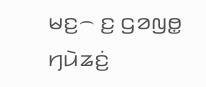ꤗꤢ꤬꤮ ꤢ꤬ ꤞꤤꤜꤥ꤭ ꤚꤣꤧꤘꤢꤦ꤬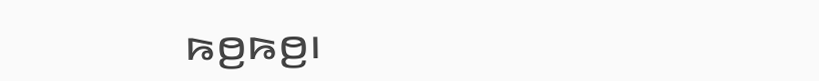ꤒꤥ꤬ꤒꤥ꤬꤯